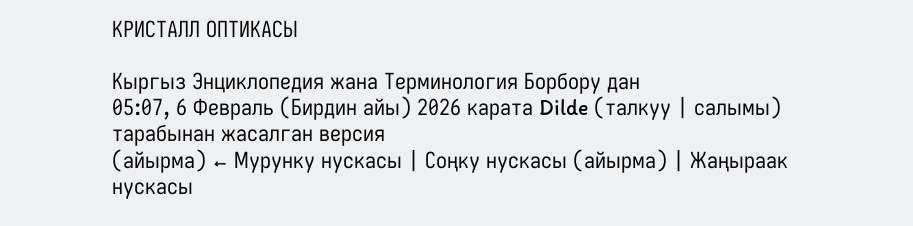КРИСТАЛЛ ОПТИКАСЫ

Кыргыз Энциклопедия жана Терминология Борбору дан
05:07, 6 Февраль (Бирдин айы) 2026 карата Dilde (талкуу | салымы) тарабынан жасалган версия
(айырма) ← Мурунку нускасы | Соңку нускасы (айырма) | Жаңыраак нускасы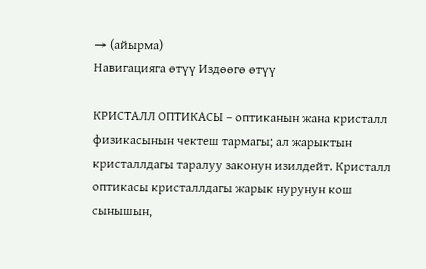→ (айырма)
Навигацияга өтүү Издөөгө өтүү

КРИСТАЛЛ ОПТИКАСЫ – оптиканын жана кристалл физикасынын чектеш тармагы; ал жарыктын кристаллдагы таралуу законун изилдейт. Кристалл оптикасы кристаллдагы жарык нурунун кош сынышын,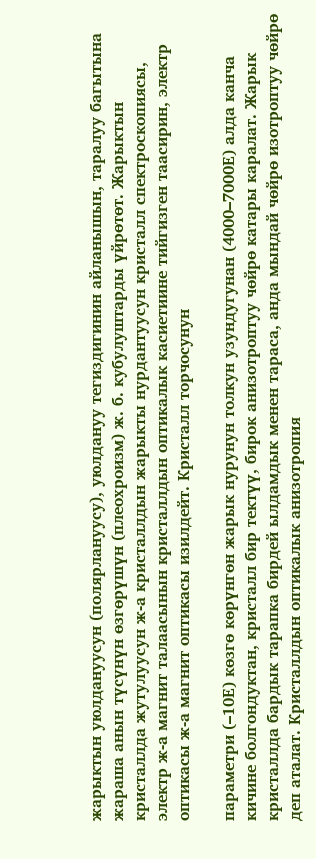жарыктын уюлдануусун (полярлануусу), уюлдануу тегиздигинин айланышын, таралуу багытына жараша анын түсүнүн өзгөрүшүн (плеохроизм) ж. б. кубулуштарды үйрөтөт. Жарыктын кристаллда жутулуусун ж-а кристаллдын жарыкты нурдантуусун кристалл спектроскопиясы, электр ж-а магнит талаасынын кристаллдын оптикалык касиетиине тийгизген таасирин, электр оптикасы ж-а магнит оптикасы изилдейт. Кристалл торчосунун

параметри (–10Е) көзгө көрүнгөн жарык нурунун толкун узундугунан (4000–7000Е) алда канча кичине болгондуктан, кристалл бир тектүү, бирок анизотроптуу чөйрө катары каралат. Жарык кристаллда бардык тарапка бирдей ылдамдык менен тараса, анда мындай чөйрө изотроптуу чөйрө деп аталат. Кристаллдын оптикалык анизотропия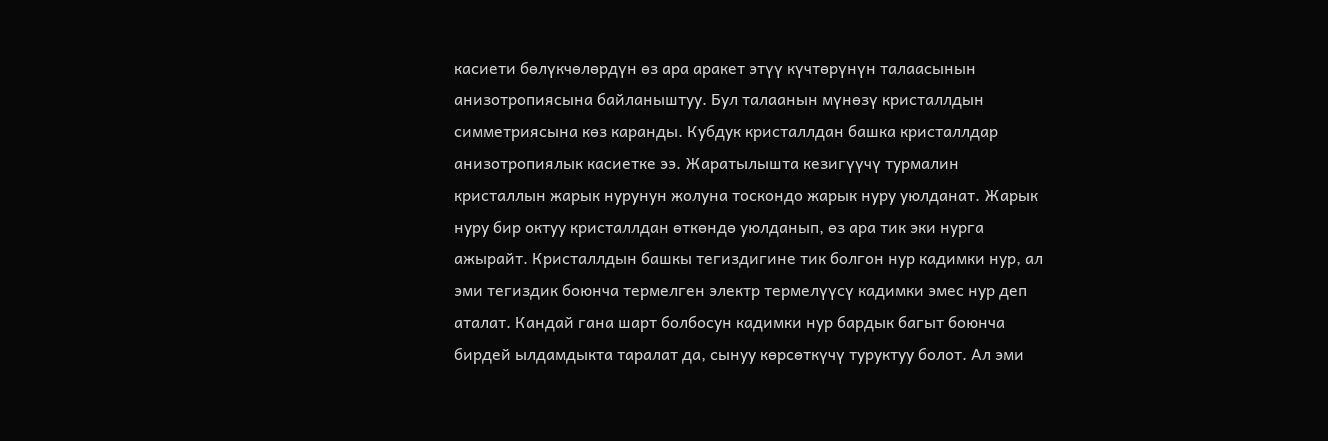касиети бөлүкчөлөрдүн өз ара аракет этүү күчтөрүнүн талаасынын анизотропиясына байланыштуу. Бул талаанын мүнөзү кристаллдын симметриясына көз каранды. Кубдук кристаллдан башка кристаллдар анизотропиялык касиетке ээ. Жаратылышта кезигүүчү турмалин кристаллын жарык нурунун жолуна тоскондо жарык нуру уюлданат. Жарык нуру бир октуу кристаллдан өткөндө уюлданып, өз ара тик эки нурга ажырайт. Кристаллдын башкы тегиздигине тик болгон нур кадимки нур, ал эми тегиздик боюнча термелген электр термелүүсү кадимки эмес нур деп аталат. Кандай гана шарт болбосун кадимки нур бардык багыт боюнча бирдей ылдамдыкта таралат да, сынуу көрсөткүчү туруктуу болот. Ал эми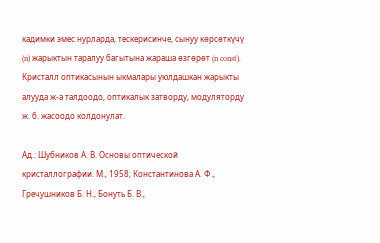кадимки эмес нурларда, тескерисинче, сынуу көрсөткүчү (n) жарыктын таралуу багытына жараша өзгөрөт (n const). Кристалл оптикасынын ыкмалары уюлдашкан жарыкты алууда ж-а талдоодо, оптикалык затворду, модуляторду ж. б. жасоодо колдонулат.

Ад.: Шубников А. В. Основы оптической кристаллографии. М., 1958; Константинова А. Ф., Гречушников Б. Н., Бонуть Б. В.,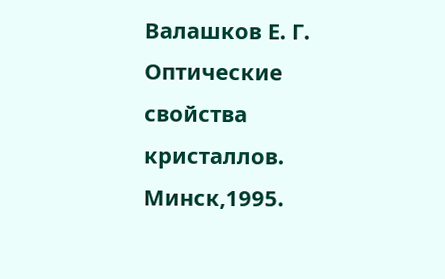Валашков Е. Г. Оптические свойства кристаллов. Минск,1995.